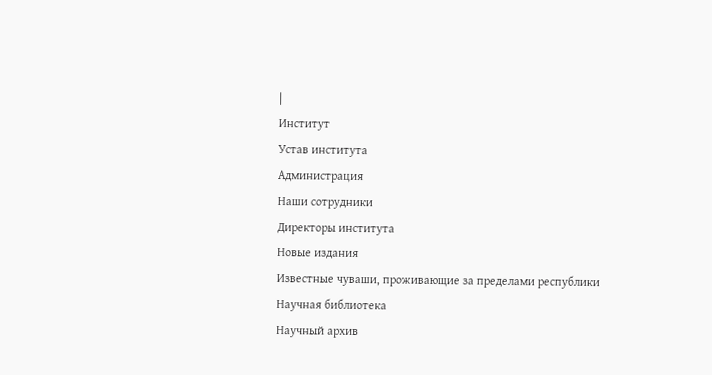|
Институт
Устав института
Администрация
Наши сотрудники
Директоры института
Новые издания
Известные чуваши, проживающие за пределами республики
Научная библиотека
Научный архив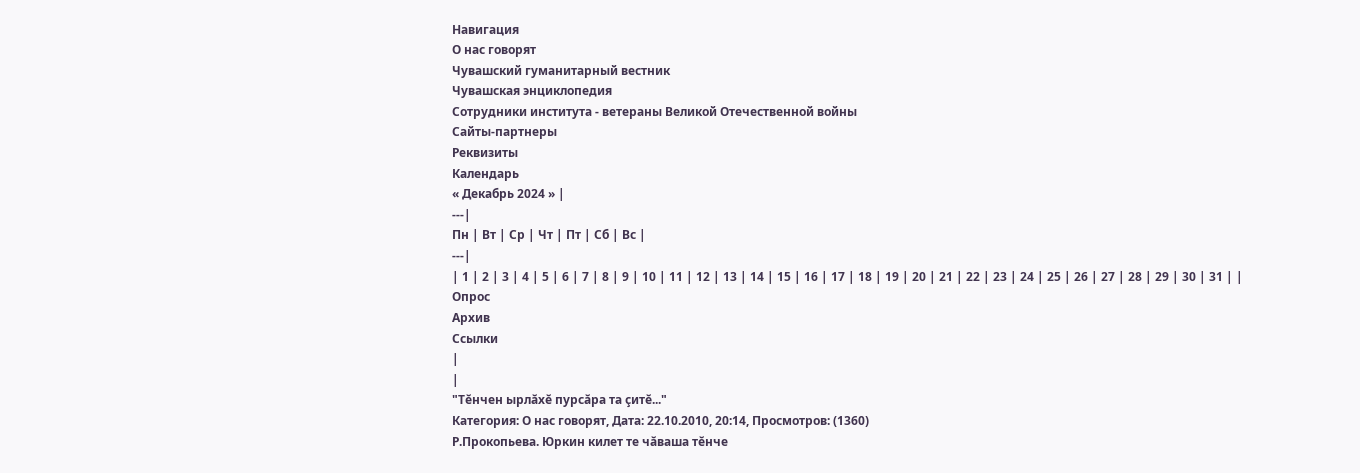Навигация
О нас говорят
Чувашский гуманитарный вестник
Чувашская энциклопедия
Сотрудники института - ветераны Великой Отечественной войны
Сайты-партнеры
Реквизиты
Календарь
« Декабрь 2024 » |
---|
Пн | Вт | Ср | Чт | Пт | Сб | Вс |
---|
| 1 | 2 | 3 | 4 | 5 | 6 | 7 | 8 | 9 | 10 | 11 | 12 | 13 | 14 | 15 | 16 | 17 | 18 | 19 | 20 | 21 | 22 | 23 | 24 | 25 | 26 | 27 | 28 | 29 | 30 | 31 | |
Опрос
Архив
Ссылки
|
|
"Тĕнчен ырлăхĕ пурсăра та çитĕ..."
Категория: О нас говорят, Дата: 22.10.2010, 20:14, Просмотров: (1360)
Р.Прокопьева. Юркин килет те чăваша тĕнче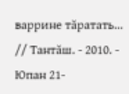варрине тăратать... // Тантăш. - 2010. - Юпан 21-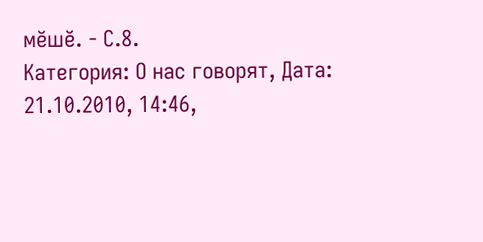мĕшĕ. - С.8.
Категория: О нас говорят, Дата: 21.10.2010, 14:46,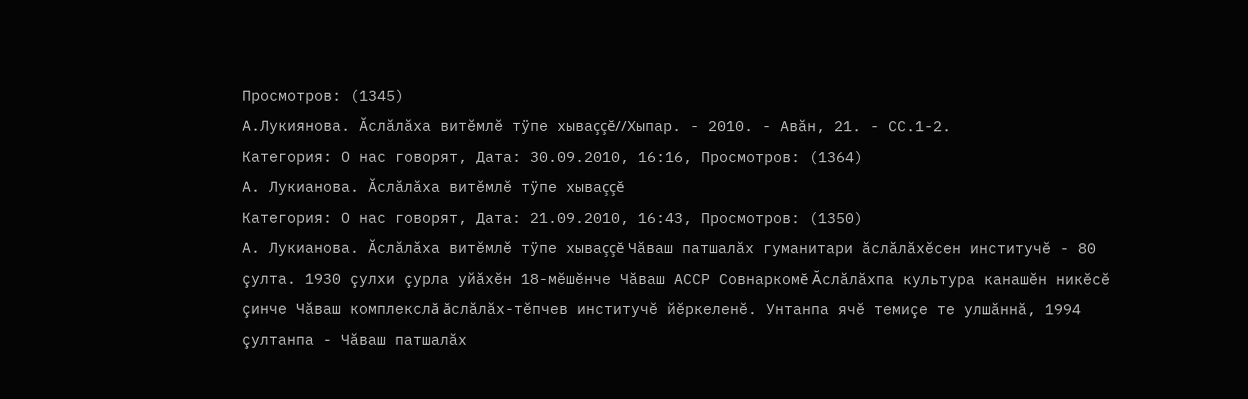Просмотров: (1345)
А.Лукиянова. Ăслăлăха витĕмлĕ тÿпе хываççĕ//Хыпар. - 2010. - Авăн, 21. - СС.1-2.
Категория: О нас говорят, Дата: 30.09.2010, 16:16, Просмотров: (1364)
А. Лукианова. Ăслăлăха витĕмлĕ тÿпе хываççĕ
Категория: О нас говорят, Дата: 21.09.2010, 16:43, Просмотров: (1350)
А. Лукианова. Ăслăлăха витĕмлĕ тÿпе хываççĕ Чăваш патшалăх гуманитари ăслăлăхĕсен институчĕ - 80 çулта. 1930 çулхи çурла уйăхĕн 18-мĕшĕнче Чăваш АССР Совнаркомĕ Ăслăлăхпа культура канашĕн никĕсĕ çинче Чăваш комплекслă ăслăлăх-тĕпчев институчĕ йĕркеленĕ. Унтанпа ячĕ темиçе те улшăннă, 1994 çултанпа - Чăваш патшалăх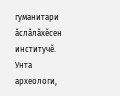гуманитари ăслăлăхĕсен институчĕ. Унта археологи,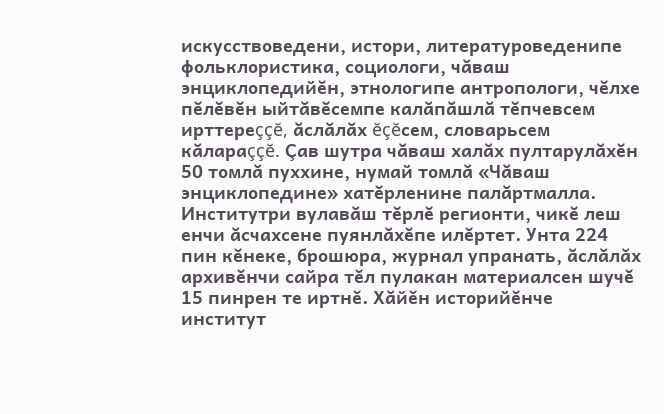искусствоведени, истори, литературоведенипе фольклористика, социологи, чăваш энциклопедийĕн, этнологипе антропологи, чĕлхе пĕлĕвĕн ыйтăвĕсемпе калăпăшлă тĕпчевсем ирттереççĕ, ăслăлăх ĕçĕсем, словарьсем кăлараççĕ. Çав шутра чăваш халăх пултарулăхĕн 50 томлă пуххине, нумай томлă «Чăваш энциклопедине» хатĕрленине палăртмалла. Институтри вулавăш тĕрлĕ регионти, чикĕ леш енчи ăсчахсене пуянлăхĕпе илĕртет. Унта 224 пин кĕнеке, брошюра, журнал упранать, ăслăлăх архивĕнчи сайра тĕл пулакан материалсен шучĕ 15 пинрен те иртнĕ. Хăйĕн историйĕнче институт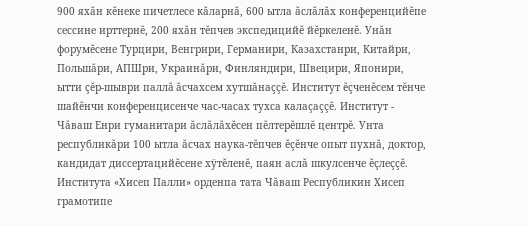900 яхăн кĕнеке пичетлесе кăларнă, 600 ытла ăслăлăх конференцийĕпе сессине ирттернĕ, 200 яхăн тĕпчев экспедицийĕ йĕркеленĕ. Унăн форумĕсене Турцири, Венгрири, Германири, Казахстанри, Китайри, Польшăри, АПШри, Украинăри, Финляндири, Швецири, Японири, ытти çĕр-шыври паллă ăсчахсем хутшăнаççĕ. Институт ĕçченĕсем тĕнче шайĕнчи конференцисенче час-часах тухса калаçаççĕ. Институт - Чăваш Енри гуманитари ăслăлăхĕсен пĕлтерĕшлĕ центрĕ. Унта республикăри 100 ытла ăсчах наука-тĕпчев ĕçĕнче опыт пухнă, доктор, кандидат диссертацийĕсене хÿтĕленĕ, паян аслă шкулсенче ĕçлеççĕ. Института «Хисеп Палли» орденпа тата Чăваш Республикин Хисеп грамотипе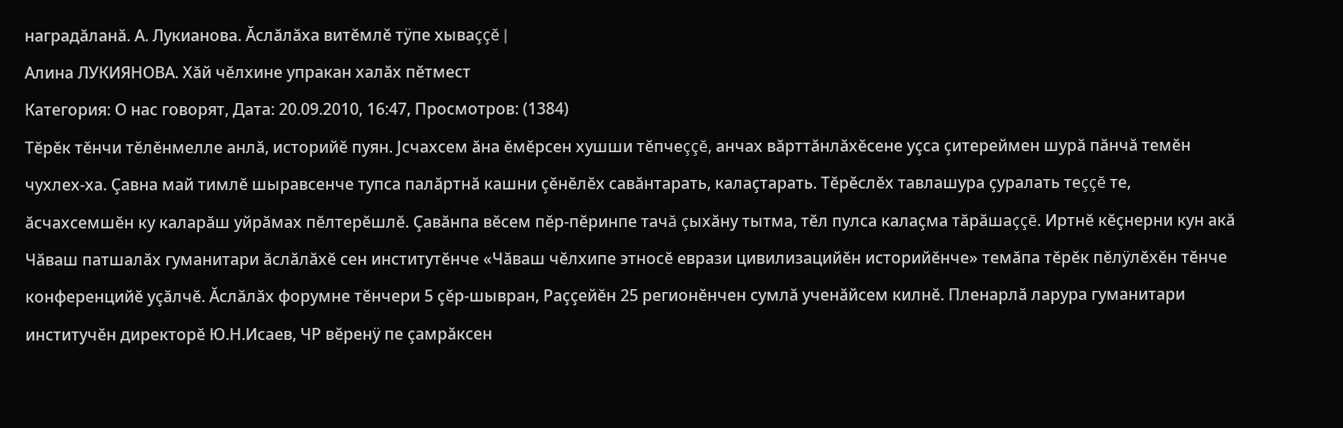наградăланă. А. Лукианова. Ăслăлăха витĕмлĕ тÿпе хываççĕ |
Алина ЛУКИЯНОВА. Хăй чĕлхине упракан халăх пĕтмест
Категория: О нас говорят, Дата: 20.09.2010, 16:47, Просмотров: (1384)
Тĕрĕк тĕнчи тĕлĕнмелле анлă, историйĕ пуян. Јсчахсем ăна ĕмĕрсен хушши тĕпчеççĕ, анчах вăрттăнлăхĕсене уçса çитереймен шурă пăнчă темĕн чухлех-ха. Çавна май тимлĕ шыравсенче тупса палăртнă кашни çĕнĕлĕх савăнтарать, калаçтарать. Тĕрĕслĕх тавлашура çуралать теççĕ те, ăсчахсемшĕн ку каларăш уйрăмах пĕлтерĕшлĕ. Çавăнпа вĕсем пĕр-пĕринпе тачă çыхăну тытма, тĕл пулса калаçма тăрăшаççĕ. Иртнĕ кĕçнерни кун акă Чăваш патшалăх гуманитари ăслăлăхĕ сен институтĕнче «Чăваш чĕлхипе этносĕ еврази цивилизацийĕн историйĕнче» темăпа тĕрĕк пĕлÿлĕхĕн тĕнче конференцийĕ уçăлчĕ. Ăслăлăх форумне тĕнчери 5 çĕр-шывран, Раççейĕн 25 регионĕнчен сумлă ученăйсем килнĕ. Пленарлă ларура гуманитари институчĕн директорĕ Ю.Н.Исаев, ЧР вĕренÿ пе çамрăксен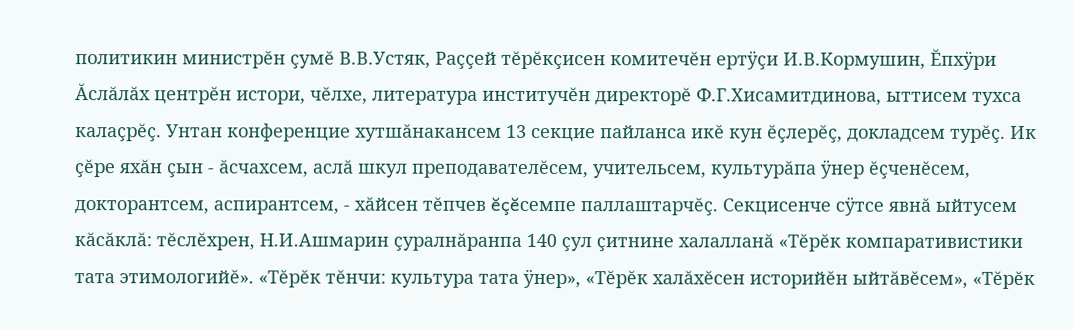политикин министрĕн çумĕ В.В.Устяк, Раççей тĕрĕкçисен комитечĕн ертÿçи И.В.Кормушин, Ĕпхÿри Ăслăлăх центрĕн истори, чĕлхе, литература институчĕн директорĕ Ф.Г.Хисамитдинова, ыттисем тухса калаçрĕç. Унтан конференцие хутшăнакансем 13 секцие пайланса икĕ кун ĕçлерĕç, докладсем турĕç. Ик çĕре яхăн çын - ăсчахсем, аслă шкул преподавателĕсем, учительсем, культурăпа ÿнер ĕçченĕсем, докторантсем, аспирантсем, - хăйсен тĕпчев ĕçĕсемпе паллаштарчĕç. Секцисенче сÿтсе явнă ыйтусем кăсăклă: тĕслĕхрен, Н.И.Ашмарин çуралнăранпа 140 çул çитнине халалланă «Тĕрĕк компаративистики тата этимологийĕ». «Тĕрĕк тĕнчи: культура тата ÿнер», «Тĕрĕк халăхĕсен историйĕн ыйтăвĕсем», «Тĕрĕк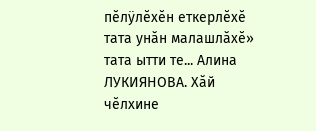пĕлÿлĕхĕн еткерлĕхĕ тата унăн малашлăхĕ» тата ытти те... Алина ЛУКИЯНОВА. Хăй чĕлхине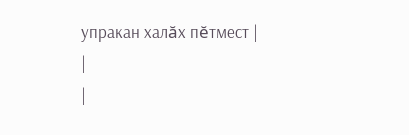упракан халăх пĕтмест |
|
|